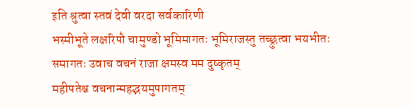इति श्रुत्वा स्तवं देवी वरदा सर्वकारिणी
भस्मीभूते लक्षरिपौ चामुण्डो भूमिमागतः भूमिराजस्तु तच्छ्रुत्वा भयभीतः समागतः उवाच वचनं राजा क्षमस्व मम दुष्कृतम्
महीपतेश्च वचनान्महद्भयमुपागतम्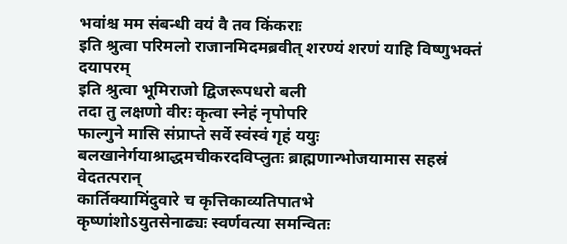भवांश्च मम संबन्धी वयं वै तव किंकराः
इति श्रुत्वा परिमलो राजानमिदमब्रवीत् शरण्यं शरणं याहि विष्णुभक्तं दयापरम्
इति श्रुत्वा भूमिराजो द्विजरूपधरो बली
तदा तु लक्षणो वीरः कृत्वा स्नेहं नृपोपरि
फाल्गुने मासि संप्राप्ते सर्वे स्वंस्वं गृहं ययुः
बलखानेर्गयाश्राद्धमचीकरदविप्लुतः ब्राह्मणान्भोजयामास सहस्रं वेदतत्परान्
कार्तिक्यामिंदुवारे च कृत्तिकाव्यतिपातभे
कृष्णांशोऽयुतसेनाढ्यः स्वर्णवत्या समन्वितः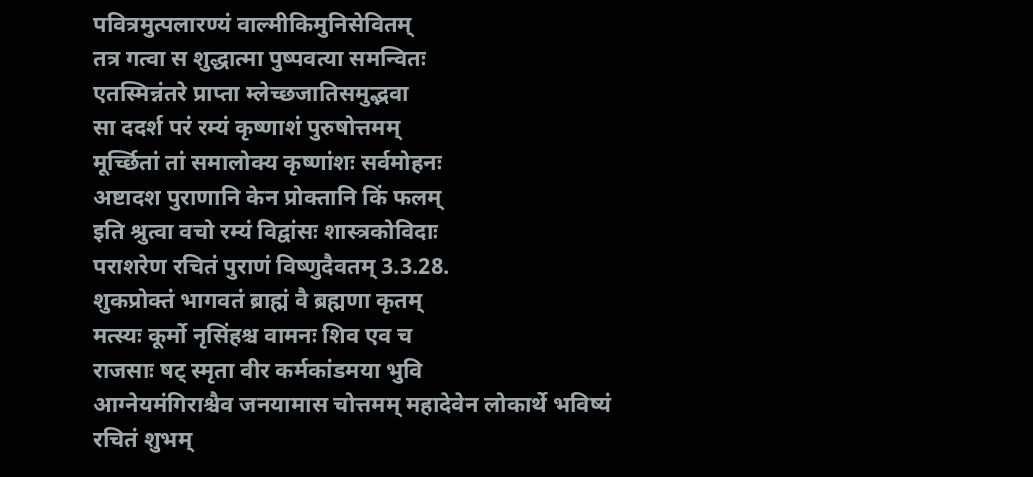पवित्रमुत्पलारण्यं वाल्मीकिमुनिसेवितम्
तत्र गत्वा स शुद्धात्मा पुष्पवत्या समन्वितः
एतस्मिन्नंतरे प्राप्ता म्लेच्छजातिसमुद्भवा
सा ददर्श परं रम्यं कृष्णाशं पुरुषोत्तमम्
मूर्च्छितां तां समालोक्य कृष्णांशः सर्वमोहनः
अष्टादश पुराणानि केन प्रोक्तानि किं फलम्
इति श्रुत्वा वचो रम्यं विद्वांसः शास्त्रकोविदाः
पराशरेण रचितं पुराणं विष्णुदैवतम् 3.3.28.
शुकप्रोक्तं भागवतं ब्राह्मं वै ब्रह्मणा कृतम्
मत्स्यः कूर्मो नृसिंहश्च वामनः शिव एव च
राजसाः षट् स्मृता वीर कर्मकांडमया भुवि
आग्नेयमंगिराश्चैव जनयामास चोत्तमम् महादेवेन लोकार्थे भविष्यं रचितं शुभम्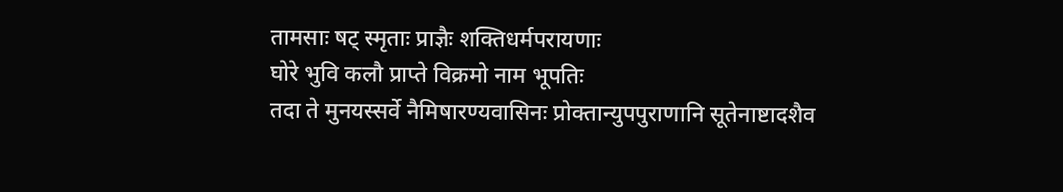तामसाः षट् स्मृताः प्राज्ञैः शक्तिधर्मपरायणाः
घोरे भुवि कलौ प्राप्ते विक्रमो नाम भूपतिः
तदा ते मुनयस्सर्वे नैमिषारण्यवासिनः प्रोक्तान्युपपुराणानि सूतेनाष्टादशैव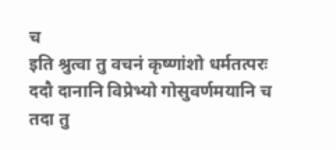च
इति श्रुत्वा तु वचनं कृष्णांशो धर्मतत्परः
ददौ दानानि विप्रेभ्यो गोसुवर्णमयानि च
तदा तु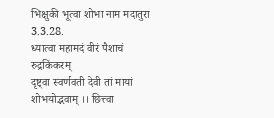भिक्षुकी भूत्वा शोभा नाम मदातुरा 3.3.28.
ध्यात्वा महामदं वीरं पैशाचं रुद्रकिंकरम्
दृष्ट्वा स्वर्णवती देवी तां मायां शोभयोद्भवाम् ।। छित्त्वा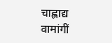चाह्लाद्य वामांगीं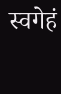स्वगेहं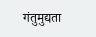गंतुमुद्यता